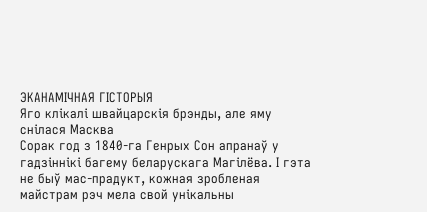ЭКАНАМІЧНАЯ ГІСТОРЫЯ
Яго клікалі швайцарскія брэнды, але яму снілася Масква
Сорак год з 1840-га Генрых Сон апранаў у гадзіннікі багему беларускага Магілёва. І гэта не быў мас-прадукт, кожная зробленая майстрам рэч мела свой унікальны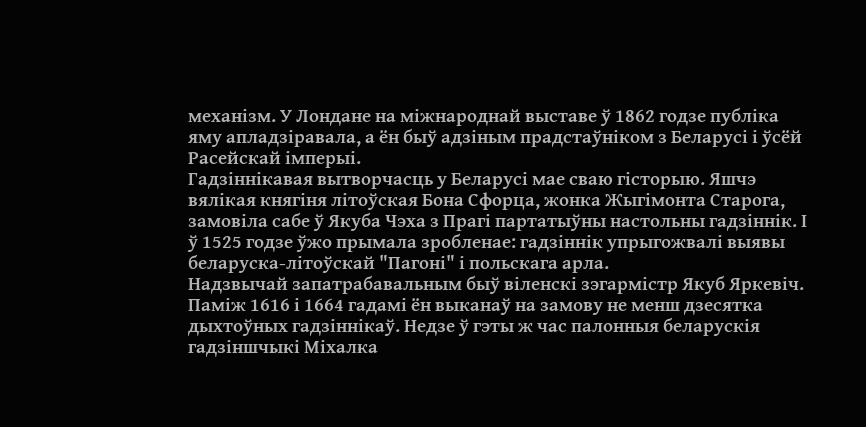механізм. У Лондане на міжнароднай выставе ў 1862 годзе публіка яму апладзіравала, а ён быў адзіным прадстаўніком з Беларусі і ўсёй Расейскай імперыі.
Гадзіннікавая вытворчасць у Беларусі мае сваю гісторыю. Яшчэ вялікая княгіня літоўская Бона Сфорца, жонка Жыгімонта Старога, замовіла сабе ў Якуба Чэха з Прагі партатыўны настольны гадзіннік. І ў 1525 годзе ўжо прымала зробленае: гадзіннік упрыгожвалі выявы беларуска-літоўскай "Пагоні" і польскага арла.
Надзвычай запатрабавальным быў віленскі зэгармістр Якуб Яркевіч. Паміж 1616 і 1664 гадамі ён выканаў на замову не менш дзесятка дыхтоўных гадзіннікаў. Недзе ў гэты ж час палонныя беларускія гадзіншчыкі Міхалка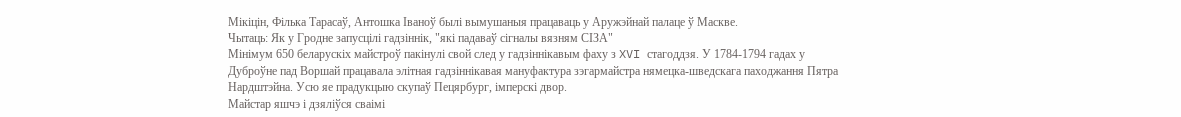Мікіцін, Філька Тарасаў, Антошка Іваноў былі вымушаныя працаваць у Аружэйнай палаце ў Маскве.
Чытаць: Як у Гродне запусцілі гадзіннік, "які падаваў сігналы вязням СІЗА"
Мінімум 650 беларускіх майстроў пакінулі свой след у гадзіннікавым фаху з XVI стагоддзя. У 1784-1794 гадах у Дуброўне пад Воршай працавала элітная гадзіннікавая мануфактура зэгармайстра нямецка-шведскага паходжання Пятра Нардштэйна. Усю яе прадукцыю скупаў Пецярбург, імперскі двор.
Майстар яшчэ і дзяліўся сваімі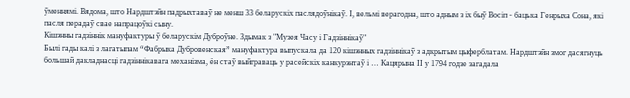ўменнямі. Вядома, што Нардштэйн падрыхтаваў не менш 33 беларускіх паслядоўнікаў. І, вельмі верагодна, што адным з іх быў Восіп - бацька Генрыха Сона, які пасля перадаў свае напрацоўкі сыну.
Кішэнны гадзіннік мануфактуры ў беларускім Дуброўне. Здымак з "Музея Часу і Гадзіннікаў"
Былі гады калі з лагатыпам “Фабрыка Дубровенская” мануфактура выпускала да 120 кішэнных гадзіннікаў з адкрытым цыферблатам. Нардштэйн змог дасягнуць большай дакладнасці гадзіннікавага механізма, ён стаў выйграваць у расейскіх канкурэнтаў і … Кацярына ІІ у 1794 годзе загадала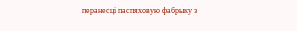перанесці паспяховую фабрыку з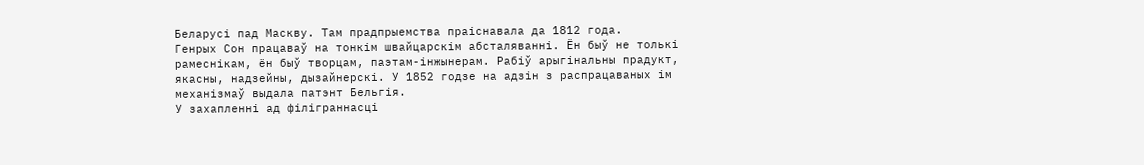Беларусі пад Маскву. Там прадпрыемства праіснавала да 1812 года.
Генрых Сон працаваў на тонкім швайцарскім абсталяванні. Ён быў не толькі рамеснікам, ён быў творцам, паэтам-інжынерам. Рабіў арыгінальны прадукт, якасны, надзейны, дызайнерскі. У 1852 годзе на адзін з распрацаваных ім механізмаў выдала патэнт Бельгія.
У захапленні ад філіграннасці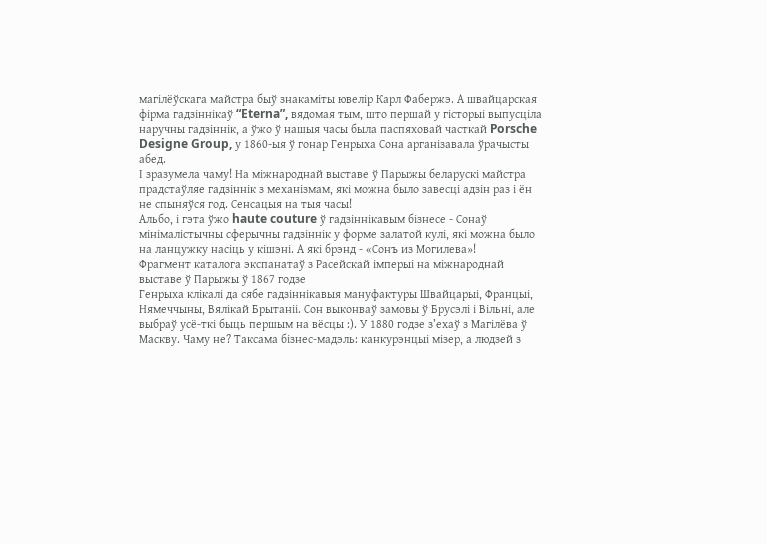магілёўскага майстра быў знакаміты ювелір Карл Фабержэ. А швайцарская фірма гадзіннікаў “Eterna”, вядомая тым, што першай у гісторыі выпусціла наручны гадзіннік, а ўжо ў нашыя часы была паспяховай часткай Porsche Designe Group, у 1860-ыя ў гонар Генрыха Сона арганізавала ўрачысты абед.
І зразумела чаму! На міжнароднай выставе ў Парыжы беларускі майстра прадстаўляе гадзіннік з механізмам, які можна было завесці адзін раз і ён не спыняўся год. Сенсацыя на тыя часы!
Альбо, і гэта ўжо haute couture ў гадзіннікавым бізнесе - Сонаў мінімалістычны сферычны гадзіннік у форме залатой кулі, які можна было на ланцужку насіць у кішэні. А які брэнд - «Сонъ из Могилева»!
Фрагмент каталога экспанатаў з Расейскай імперыі на міжнароднай выставе ў Парыжы ў 1867 годзе
Генрыха клікалі да сябе гадзіннікавыя мануфактуры Швайцарыі, Францыі, Нямеччыны, Вялікай Брытаніі. Сон выконваў замовы ў Брусэлі і Вільні, але выбраў усё-ткі быць першым на вёсцы :). У 1880 годзе з’ехаў з Магілёва ў Маскву. Чаму не? Таксама бізнес-мадэль: канкурэнцыі мізер, а людзей з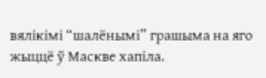вялікімі “шалёнымі” грашыма на яго жыццё ў Маскве хапіла.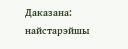Даказана: найстарэйшы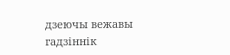дзеючы вежавы гадзіннік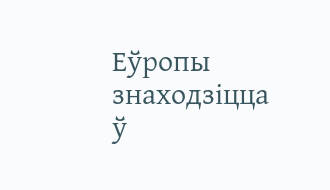Еўропы знаходзіцца ў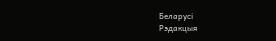Беларусі
Рэдакцыя